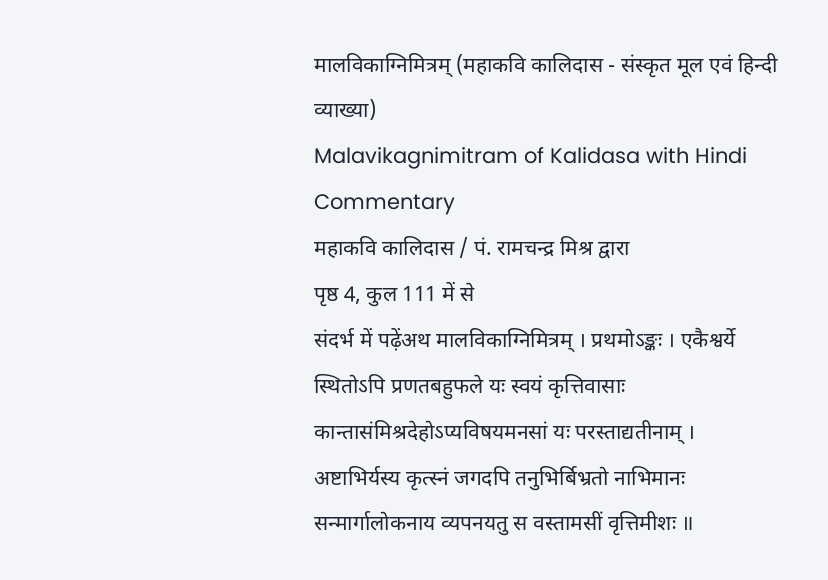मालविकाग्निमित्रम् (महाकवि कालिदास - संस्कृत मूल एवं हिन्दी व्याख्या)
Malavikagnimitram of Kalidasa with Hindi Commentary
महाकवि कालिदास / पं. रामचन्द्र मिश्र द्वारा
पृष्ठ 4, कुल 111 में से
संदर्भ में पढ़ेंअथ मालविकाग्निमित्रम् । प्रथमोऽङ्कः । एकैश्वर्ये स्थितोऽपि प्रणतबहुफले यः स्वयं कृत्तिवासाः कान्तासंमिश्रदेहोऽप्यविषयमनसां यः परस्ताद्यतीनाम् । अष्टाभिर्यस्य कृत्स्नं जगदपि तनुभिर्बिभ्रतो नाभिमानः सन्मार्गालोकनाय व्यपनयतु स वस्तामसीं वृत्तिमीशः ॥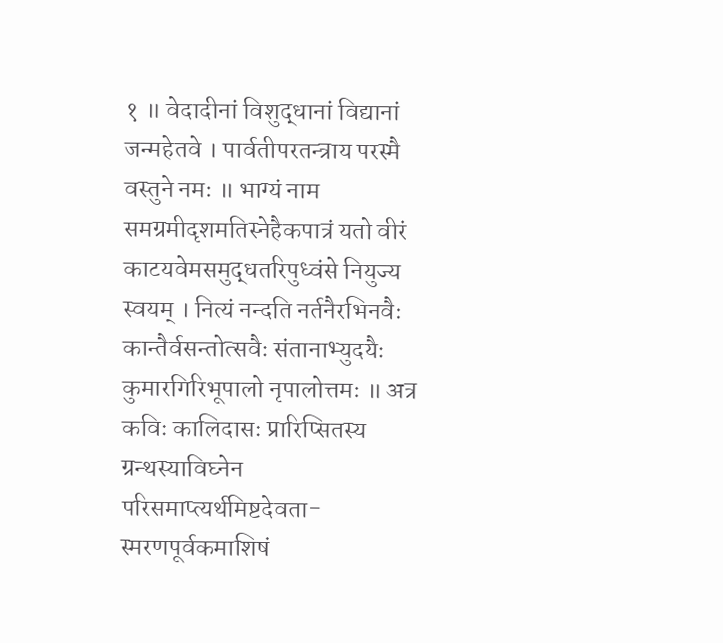१ ॥ वेदादीनां विशुद्धानां विद्यानां जन्महेतवे । पार्वतीपरतन्त्राय परस्मै वस्तुने नमः ॥ भाग्यं नाम समग्रमीदृशमतिस्नेहैकपात्रं यतो वीरं काटयवेमसमुद्धतरिपुध्वंसे नियुज्य स्वयम् । नित्यं नन्दति नर्तनैरभिनवैः कान्तैर्वसन्तोत्सवैः संतानाभ्युदयैः कुमारगिरिभूपालो नृपालोत्तमः ॥ अत्र कविः कालिदासः प्रारिप्सितस्य ग्रन्थस्याविघ्नेन परिसमाप्त्यर्थमिष्टदेवता- स्मरणपूर्वकमाशिषं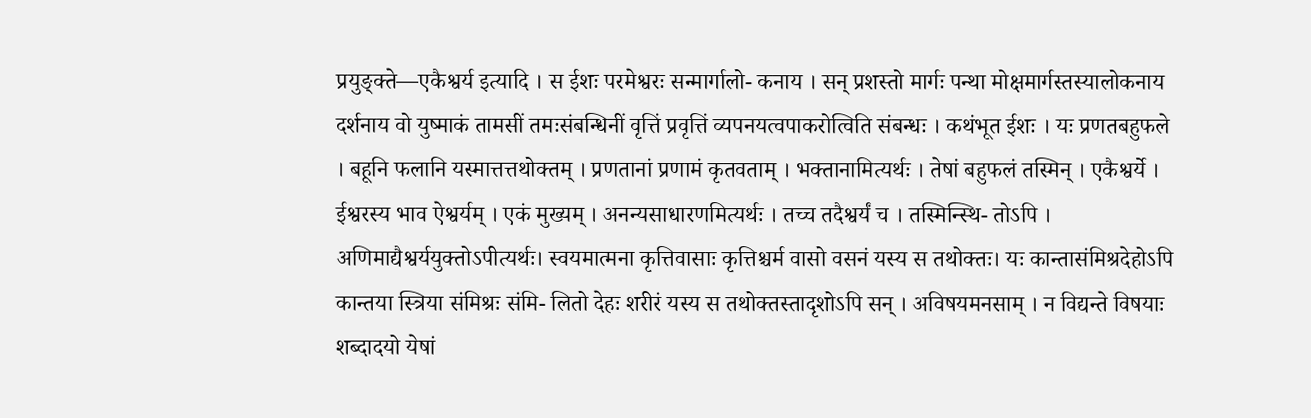प्रयुङ्क्ते—एकैश्वर्य इत्यादि । स ईशः परमेश्वरः सन्मार्गालो- कनाय । सन् प्रशस्तो मार्गः पन्था मोक्षमार्गस्तस्यालोकनाय दर्शनाय वो युष्माकं तामसीं तमःसंबन्धिनीं वृत्तिं प्रवृत्तिं व्यपनयत्वपाकरोत्विति संबन्धः । कथंभूत ईशः । यः प्रणतबहुफले । बहूनि फलानि यस्मात्तत्तथोक्तम् । प्रणतानां प्रणामं कृतवताम् । भक्तानामित्यर्थः । तेषां बहुफलं तस्मिन् । एकैश्वर्ये । ईश्वरस्य भाव ऐश्वर्यम् । एकं मुख्यम् । अनन्यसाधारणमित्यर्थः । तच्च तदैश्वर्यं च । तस्मिन्स्थि- तोऽपि । अणिमाद्यैश्वर्ययुक्तोऽपीत्यर्थः। स्वयमात्मना कृत्तिवासाः कृत्तिश्चर्म वासो वसनं यस्य स तथोक्तः। यः कान्तासंमिश्रदेहोऽपि कान्तया स्त्रिया संमिश्रः संमि- लितो देहः शरीरं यस्य स तथोक्तस्तादृशोऽपि सन् । अविषयमनसाम् । न विद्यन्ते विषयाः शब्दादयो येषां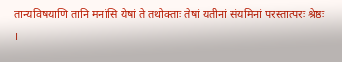तान्यविषयाणि तानि मनांसि येषां ते तथोक्ताः तेषां यतीनां संयमिनां परस्तात्परः श्रेष्ठः ।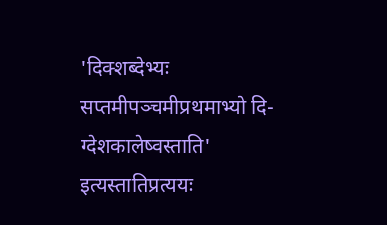'दिक्शब्देभ्यः सप्तमीपञ्चमीप्रथमाभ्यो दि- ग्देशकालेष्वस्ताति' इत्यस्तातिप्रत्ययः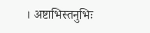। अष्टाभिस्तनुभिः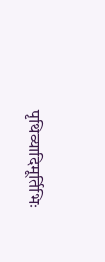पृथिव्यादिमूर्तिभिः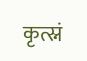कृत्स्नं